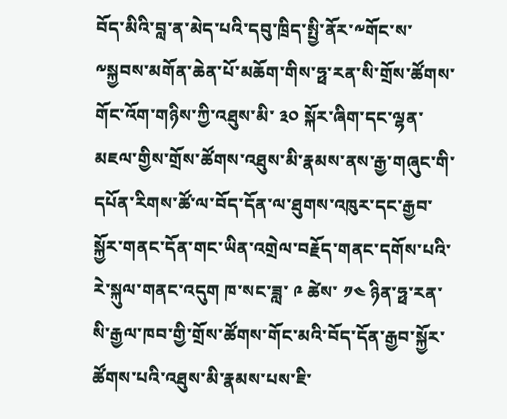བོད་མིའི་བླ་ན་མེད་པའི་དབུ་ཁྲིད་སྤྱི་ནོར་༸གོང་ས་༸སྐྱབས་མགོན་ཆེན་པོ་མཆོག་གིས་ཧྥ་རན་སི་གྲོས་ཚོགས་གོང་འོག་གཉིས་ཀྱི་འཐུས་མི་ ༣༠ སྐོར་ཞིག་དང་ལྷན་མཇལ་གྱིས་གྲོས་ཚོགས་འཐུས་མི་རྣམས་ནས་རྒྱ་གཞུང་གི་དཔོན་རིགས་ཚོ་ལ་བོད་དོན་ལ་ཐུགས་འཁུར་དང་རྒྱབ་སྐྱོར་གནང་དོན་གང་ཡིན་འགྲེལ་བརྗོད་གནང་དགོས་པའི་རེ་སྐུལ་གནང་འདུག ཁ་སང་ཟླ་ ༩ ཚེས་ ༡༤ ཉིན་ཧྥ་རན་སི་རྒྱལ་ཁབ་གྱི་གྲོས་ཚོགས་གོང་མའི་བོད་དོན་རྒྱབ་སྐྱོར་ཚོགས་པའི་འཐུས་མི་རྣམས་པས་ཇི་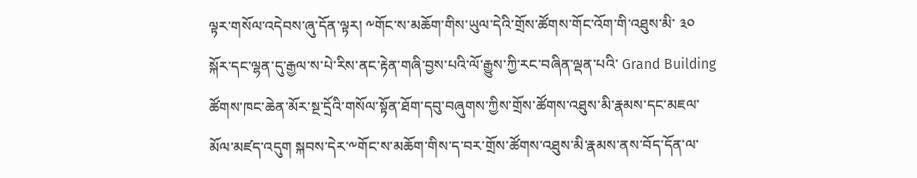ལྟར་གསོལ་འདེབས་ཞུ་དོན་ལྟར། ༸གོང་ས་མཆོག་གིས་ཡུལ་དེའི་གྲོས་ཚོགས་གོང་འོག་གི་འཐུས་མི་ ༣༠ སྐོར་དང་ལྷན་དུ་རྒྱལ་ས་པེ་རིས་ནང་རྟེན་གཞི་བྱས་པའི་ལོ་རྒྱུས་ཀྱི་རང་བཞིན་ལྡན་པའི་ Grand Building ཚོགས་ཁང་ཆེན་མོར་སྔ་དྲོའི་གསོལ་སྟོན་ཐོག་དབུ་བཞུགས་ཀྱིས་གྲོས་ཚོགས་འཐུས་མི་རྣམས་དང་མཇལ་མོལ་མཛད་འདུག སྐབས་དེར་༸གོང་ས་མཆོག་གིས་ད་བར་གྲོས་ཚོགས་འཐུས་མི་རྣམས་ནས་བོད་དོན་ལ་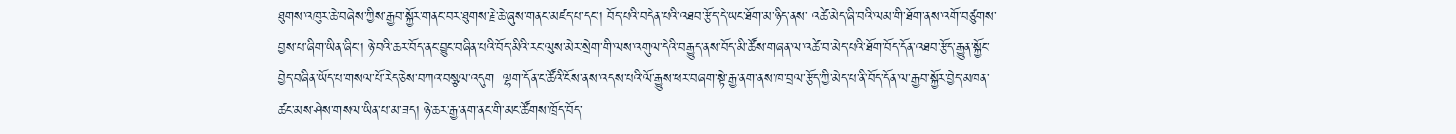ཐུགས་འཁུར་ཆེ་བཞེས་ཀྱིས་རྒྱབ་སྐྱོར་གནང་བར་ཐུགས་རྗེ་ཆེ་ཞུས་གནང་མཛད་པ་དང་། བོད་པའི་བདེན་པའི་འཐབ་རྩོད་དེ་ཡང་ཐོག་མ་ཉིད་ནས་ འཚེ་མེད་ཞི་བའི་ལམ་གི་ཐོག་ནས་འགོ་བཙུགས་བྱས་པ་ཞིག་ཡིན་ཞིང་། ཉེ་བའི་ཆར་བོད་ནང་བྱུང་བཞིན་པའི་བོད་མིའི་རང་ལུས་མེར་སྲེག་གི་ལས་འགུལ་དེའི་བརྒྱུད་ནས་བོད་མི་ཚོས་གཞན་ལ་འཚེ་བ་མེད་པའི་ཐོག་བོད་དོན་འཐབ་རྩོད་རྒྱུན་སྐྱོང་བྱེད་བཞིན་ཡོད་པ་གསལ་པོ་རེད་ཅེས་བཀའ་བསྩལ་འདུག  ལྷག་དོན་ང་ཚོའི་ངོས་ནས་འདས་པའི་ལོ་རྒྱུས་ཕར་བཞག་སྟེ་རྒྱ་ནག་ནས་ཁ་བྲལ་རྩོད་ཀྱི་མེད་པ་ནི་བོད་དོན་ལ་རྒྱབ་སྐྱོར་བྱེད་མཁན་ཚང་མས་ཤེས་གསལ་ཡིན་པ་མ་ཟད། ཉེ་ཆར་རྒྱ་ནག་ནང་གི་མང་ཚོགས་ཁྲོད་བོད་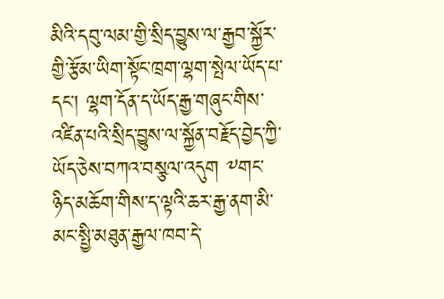མིའི་དབུ་ལམ་གྱི་སྲིད་བྱུས་ལ་རྒྱབ་སྐྱོར་གྱི་རྩོམ་ཡིག་སྟོང་ཁྲག་ལྷག་སྤེལ་ཡོད་པ་དང་། ལྷག་དོན་ད་ཡོད་རྒྱ་གཞུང་གིས་འཛིན་པའི་སྲིད་བྱུས་ལ་སྐྱོན་བརྗོད་བྱེད་ཀྱི་ཡོད་ཅེས་བཀའ་བསྩལ་འདུག ༸གང་ཉིད་མཆོག་གིས་ད་ལྟའི་ཆར་རྒྱ་ནག་མི་མང་སྤྱི་མཐུན་རྒྱལ་ཁབ་དེ་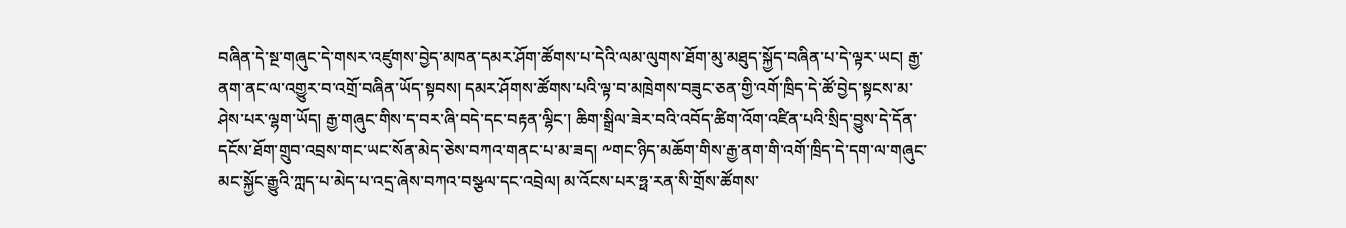བཞིན་དེ་སྔ་གཞུང་དེ་གསར་འཛུགས་བྱེད་མཁན་དམར་ཤོག་ཚོགས་པ་དེའི་ལམ་ལུགས་ཐོག་མུ་མཐུད་སྐྱོད་བཞིན་པ་དེ་ལྟར་ཡང། རྒྱ་ནག་ནང་ལ་འགྱུར་བ་འགྲོ་བཞིན་ཡོད་སྟབས། དམར་ཤོགས་ཚོགས་པའི་ལྟ་བ་མཁྲེགས་བཟུང་ཅན་གྱི་འགོ་ཁྲིད་དེ་ཚོ་བྱེད་སྟངས་མ་ཤེས་པར་ལྷག་ཡོད། རྒྱ་གཞུང་གིས་ད་བར་ཞི་བདེ་དང་བརྟན་ལྷིང་། ཆིག་སྒྲིལ་ཟེར་བའི་འབོད་ཚིག་འོག་འཛིན་པའི་སྲིད་བྱུས་དེ་དོན་དངོས་ཐོག་གྲུབ་འབྲས་གང་ཡང་སོན་མེད་ཅེས་བཀའ་གནང་པ་མ་ཟད། ༸གང་ཉིད་མཆོག་གིས་རྒྱ་ནག་གི་འགོ་ཁྲིད་དེ་དག་ལ་གཞུང་མང་སྐྱོང་རྒྱུའི་ཀླད་པ་མེད་པ་འདྲ་ཞེས་བཀའ་བསྩལ་དང་འབྲེལ། མ་འོངས་པར་ཧྥ་རན་སི་གྲོས་ཚོགས་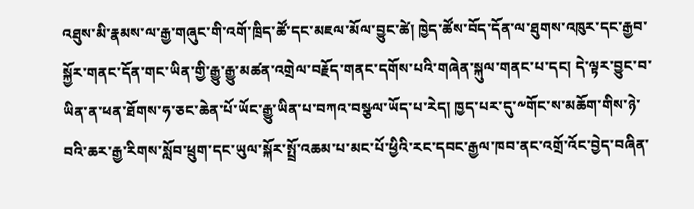འཐུས་མི་རྣམས་ལ་རྒྱ་གཞུང་གི་འགོ་ཁྲིད་ཚོ་དང་མཇལ་མོལ་བྱུང་ཚེ། ཁྱེད་ཚོས་བོད་དོན་ལ་ཐུགས་འཁུར་དང་རྒྱབ་སྐྱོར་གནང་དོན་གང་ཡིན་གྱི་རྒྱུ་རྒྱུ་མཚན་འགྲེལ་བརྗོད་གནང་དགོས་པའི་གཞེན་སྐུལ་གནང་པ་དང། དེ་ལྟར་བྱུང་བ་ཡིན་ན་ཕན་ཐོགས་ཧ་ཅང་ཆེན་པོ་ཡོང་རྒྱུ་ཡིན་པ་བཀའ་བསྩལ་ཡོད་པ་རེད། ཁྱད་པར་དུ་༸གོང་ས་མཆོག་གིས་ཉེ་བའི་ཆར་རྒྱ་རིགས་སློབ་ཕྲུག་དང་ཡུལ་སྐོར་སྤྲོ་འཆམ་པ་མང་པོ་ཕྱིའི་རང་དབང་རྒྱལ་ཁབ་ནང་འགྲོ་འོང་བྱེད་བཞིན་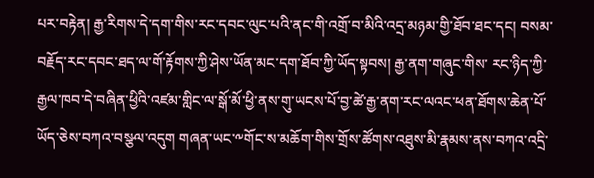པར་བརྟེན། རྒྱ་རིགས་དེ་དག་གིས་རང་དབང་ལུང་པའི་ནང་གི་འགྲོ་བ་མིའི་འདྲ་མཉམ་གྱི་ཐོབ་ཐང་དང། བསམ་བརྗོད་རང་དབང་ཐད་ལ་གོ་རྟོགས་ཀྱི་ཤེས་ཡོན་མང་དག་ཐོབ་ཀྱི་ཡོད་སྟབས། རྒྱ་ནག་གཞུང་གིས་ རང་ཉིད་ཀྱི་རྒྱལ་ཁབ་དེ་བཞིན་ཕྱིའི་འཛམ་གླིང་ལ་སྒོ་མོ་ཕྱི་ནས་གུ་ཡངས་པོ་བྱ་ཚེ་རྒྱ་ནག་རང་ལའང་ཕན་ཐོགས་ཆེན་པོ་ཡོད་ཅེས་བཀའ་བསྩལ་འདུག གཞན་ཡང་༸གོང་ས་མཆོག་གིས་གྲོས་ཚོགས་འཐུས་མི་རྣམས་ནས་བཀའ་འདྲི་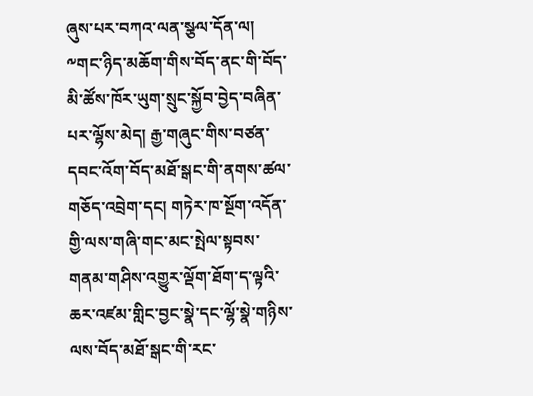ཞུས་པར་བཀའ་ལན་སྩལ་དོན་ལ། ༸གང་ཉིད་མཆོག་གིས་བོད་ནང་གི་བོད་མི་ཚོས་ཁོར་ཡུག་སྲུང་སྐྱོབ་བྱེད་བཞིན་པར་ལྷོས་མེད། རྒྱ་གཞུང་གིས་བཙན་དབང་འོག་བོད་མཐོ་སྒང་གི་ནགས་ཚལ་གཅོད་འབྲེག་དང། གཏེར་ཁ་སྔོག་འདོན་གྱི་ལས་གཞི་གང་མང་སྤེལ་སྟབས་གནམ་གཤིས་འགྱུར་ལྡོག་ཐོག་ད་ལྟའི་ཆར་འཛམ་གླིང་བྱང་སྣེ་དང་ལྷོ་སྣེ་གཉིས་ལས་བོད་མཐོ་སྒང་གི་རང་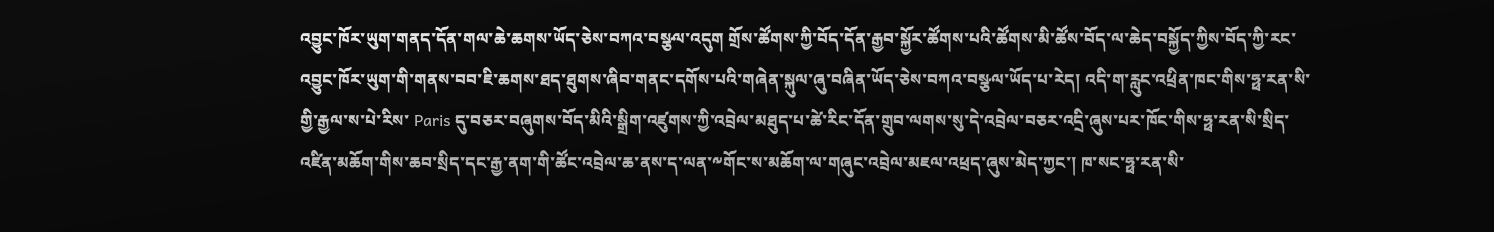འབྱུང་ཁོར་ཡུག་གནད་དོན་གལ་ཆེ་ཆགས་ཡོད་ཅེས་བཀའ་བསྩལ་འདུག གྲོས་ཚོགས་ཀྱི་བོད་དོན་རྒྱབ་སྐྱོར་ཚོགས་པའི་ཚོགས་མི་ཚོས་བོད་ལ་ཆེད་བསྐྱོད་ཀྱིས་བོད་ཀྱི་རང་འབྱུང་ཁོར་ཡུག་གི་གནས་བབ་ཇི་ཆགས་ཐད་ཐུགས་ཞིབ་གནང་དགོས་པའི་གཞེན་སྐུལ་ཞུ་བཞིན་ཡོད་ཅེས་བཀའ་བསྩལ་ཡོད་པ་རེད། འདི་ག་རླུང་འཕྲིན་ཁང་གིས་ཧྥ་རན་སི་གྱི་རྒྱལ་ས་པེ་རིས་ Paris དུ་བཅར་བཞུགས་བོད་མིའི་སྒྲིག་འཛུགས་ཀྱི་འབྲེལ་མཐུད་པ་ཚེ་རིང་དོན་གྲུབ་ལགས་སུ་དེ་འབྲེལ་བཅར་འདྲི་ཞུས་པར་ཁོང་གིས་ཧྥ་རན་སི་སྲིད་འཛིན་མཆོག་གིས་ཆབ་སྲིད་དང་རྒྱ་ནག་གི་ཚོང་འབྲེལ་ཆ་ནས་ད་ལན་༸གོང་ས་མཆོག་ལ་གཞུང་འབྲེལ་མཇལ་འཕྲད་ཞུས་མེད་ཀྱང་། ཁ་སང་ཧྥ་རན་སི་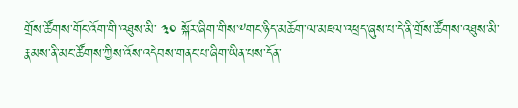གྲོས་ཚོགས་གོང་འོག་གི་འཐུས་མི་ ༣༠ སྐོར་ཞིག་གིས་༸གང་ཉིད་མཆོག་ལ་མཇལ་འཕྲད་ཞུས་པ་དེ་ནི་གྲོས་ཚོགས་འཐུས་མི་རྣམས་ནི་མང་ཚོགས་ཀྱིས་འོས་འདེབས་གནང་པ་ཞིག་ཡིན་པས་དོན་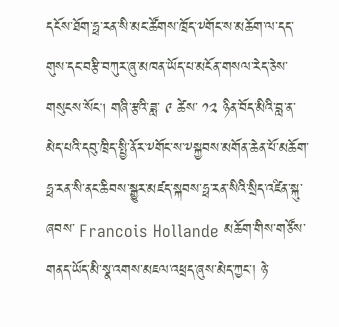དངོས་ཐོག་ཧྥ་རན་སི་མང་ཚོགས་ཁྲོད་༸གོང་ས་མཆོག་ལ་དད་གུས་དང་བརྩི་བཀུར་ཞུ་མཁན་ཡོད་པ་མངོན་གསལ་རེད་ཅེས་གསུངས་སོང། གཞི་རྩའི་ཟླ་ ༩ ཚེས་ ༡༢ ཉིན་བོད་མིའི་བླ་ན་མེད་པའི་དབུ་ཁྲིད་སྤྱི་ནོར་༸གོང་ས་༸སྐྱབས་མགོན་ཆེན་པོ་མཆོག་ཧྥ་རན་སི་ནང་ཆིབས་སྒྱུར་མཛད་སྐབས་ཧྥ་རན་སིའི་སྲིད་འཛིན་སྐུ་ཞབས་ Francois Hollande མཆོག་གིས་གཙོས་གནད་ཡོད་མི་སྣ་འགས་མཇལ་འཕྲད་ཞུས་མེད་ཀྱང་། ཉེ་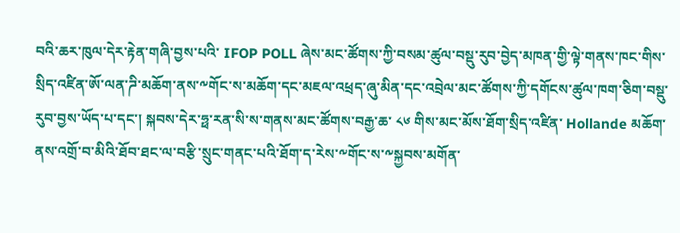བའི་ཆར་ཁུལ་དེར་རྟེན་གཞི་བྱས་པའི་ IFOP POLL ཞེས་མང་ཚོགས་ཀྱི་བསམ་ཚུལ་བསྡུ་རུབ་བྱེད་མཁན་གྱི་ལྟེ་གནས་ཁང་གིས་སྲིད་འཛིན་ཨོ་ལན་ཌི་མཆོག་ནས་༸གོང་ས་མཆོག་དང་མཇལ་འཕྲད་ཞུ་མིན་དང་འབྲེལ་མང་ཚོགས་ཀྱི་དགོངས་ཚུལ་ཁག་ཅིག་བསྡུ་རུབ་བྱས་ཡོད་པ་དང་། སྐབས་དེར་ཧྥ་རན་སི་ས་གནས་མང་ཚོགས་བརྒྱ་ཆ་ ༨༦ གིས་མང་མོས་ཐོག་སྲིད་འཛིན་ Hollande མཆོག་ནས་འགྲོ་བ་མིའི་ཐོབ་ཐང་ལ་བརྩི་སྲུང་གནང་པའི་ཐོག་ད་རེས་༸གོང་ས་༸སྐྱབས་མགོན་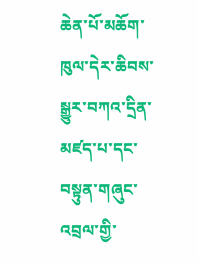ཆེན་པོ་མཆོག་ཁུལ་དེར་ཆིབས་སྒྱུར་བཀའ་དྲིན་མཛད་པ་དང་བསྟུན་གཞུང་འབྲལ་གྱི་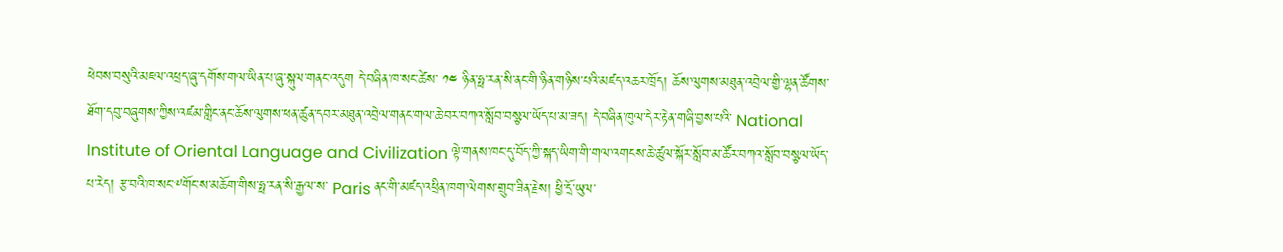ཕེབས་བསུའི་མཇལ་འཕྲད་ཞུ་དགོས་གལ་ཡིན་པ་ཞུ་སྐུལ་གནང་འདུག དེ་བཞིན་ཁ་སང་ཚེས་ ༡༤ ཉིན་ཧྥ་རན་སི་ནང་གི་ཉིན་གཉིས་པའི་མཛད་འཆར་ཁྲོད། ཆོས་ལུགས་མཐུན་འབྲེལ་གྱི་ལྷན་ཚོགས་ཐོག་དབུ་བཞུགས་ཀྱིས་འཛམ་གླིང་ནང་ཆོས་ལུགས་ཕན་ཚུན་དབར་མཐུན་འབྲེལ་གནང་གལ་ཆེ་བར་བཀའ་སློབ་བསྩལ་ཡོད་པ་མ་ཟད། དེ་བཞིན་ཁུལ་དེར་རྟེན་གཞི་བྱས་པའི་ National Institute of Oriental Language and Civilization ལྟེ་གནས་ཁང་དུ་བོད་ཀྱི་སྐད་ཡིག་གི་གལ་འགངས་ཆེ་ཚུལ་སྐོར་སློབ་མ་ཚོར་བཀའ་སློབ་བསྩལ་ཡོད་པ་རེད། རྩ་བའི་ཁ་སང་༸གོང་ས་མཆོག་གིས་ཧྥ་རན་སི་རྒྱལ་ས་ Paris ནང་གི་མཛད་འཕྲིན་ཁག་ལེགས་གྲུབ་ཟིན་རྗེས། ཕྱི་དྲོ་ཡུལ་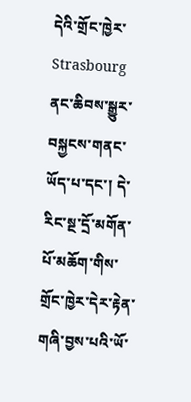དེའི་གྲོང་ཁྱེར་ Strasbourg ནང་ཆིབས་སྒྱུར་བསྐྱངས་གནང་ཡོད་པ་དང་། དེ་རིང་སྔ་དྲོ་མགོན་པོ་མཆོག་གིས་གྲོང་ཁྱེར་དེར་རྟེན་གཞི་བྱས་པའི་ཡོ་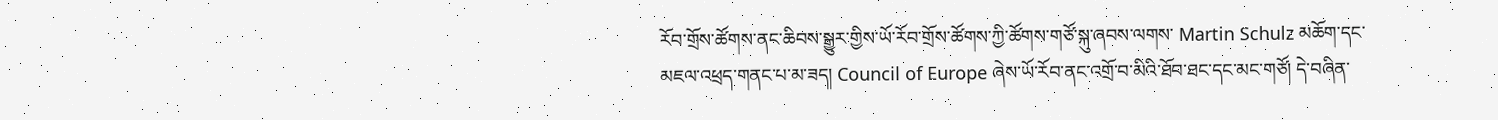རོབ་གྲོས་ཚོགས་ནང་ཆིབས་སྒྱུར་གྱིས་ཡོ་རོབ་གྲོས་ཚོགས་ཀྱི་ཚོགས་གཙོ་སྐུ་ཞབས་ལགས་ Martin Schulz མཆོག་དང་མཇལ་འཕྲད་གནང་པ་མ་ཟད། Council of Europe ཞེས་ཡོ་རོབ་ནང་འགྲོ་བ་མིའི་ཐོབ་ཐང་དང་མང་གཙོ། དེ་བཞིན་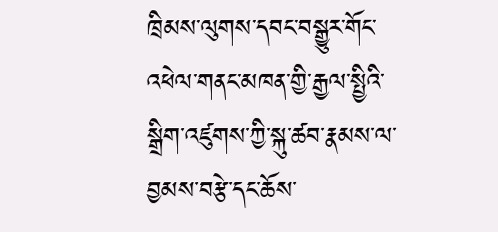ཁྲིམས་ལུགས་དབང་བསྒྱུར་གོང་འཕེལ་གནང་མཁན་གྱི་རྒྱལ་སྤྱིའི་སྒྲིག་འཛུགས་ཀྱི་སྐུ་ཚབ་རྣམས་ལ་བྱམས་བརྩེ་དང་ཆོས་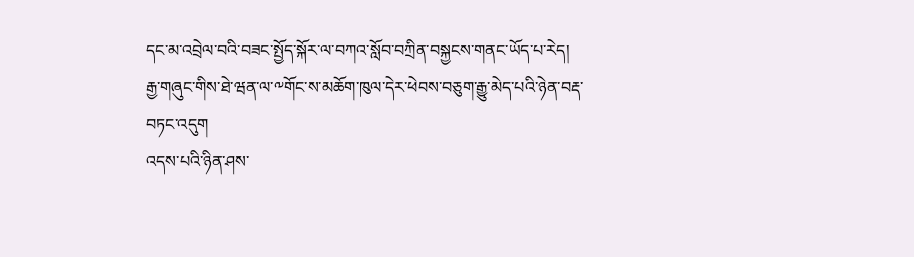དང་མ་འབྲེལ་བའི་བཟང་སྤྱོད་སྐོར་ལ་བཀའ་སློབ་བཀྲིན་བསྐྱངས་གནང་ཡོད་པ་རེད།
རྒྱ་གཞུང་གིས་ཐེ་ཝན་ལ་༸གོང་ས་མཆོག་ཁུལ་དེར་ཕེབས་བཅུག་རྒྱུ་མེད་པའི་ཉེན་བརྡ་བཏང་འདུག
འདས་པའི་ཉིན་ཤས་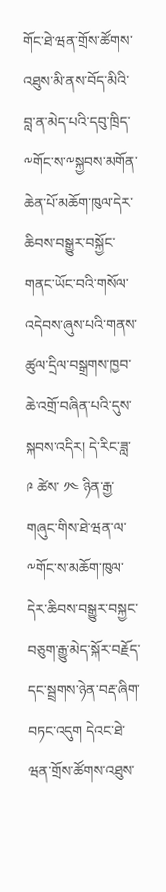གོང་ཐེ་ཝན་གྲོས་ཚོགས་འཐུས་མི་ནས་བོད་མིའི་བླ་ན་མེད་པའི་དབུ་ཁྲིད་༸གོང་ས་༸སྐྱབས་མགོན་ཆེན་པོ་མཆོག་ཁུལ་དེར་ཆིབས་བསྒྱུར་བསྐྱོང་གནང་ཡོང་བའི་གསོལ་འདེབས་ཞུས་པའི་གནས་ཚུལ་དྲིལ་བསྒྲགས་ཁྱབ་ཆེ་འགྲོ་བཞིན་པའི་དུས་སྐབས་འདིར། དེ་རིང་ཟླ་ ༩ ཚེས་ ༡༤ ཉིན་རྒྱ་གཞུང་གིས་ཐེ་ཝན་ལ་༸གོང་ས་མཆོག་ཁུལ་དེར་ཆིབས་བསྒྱུར་བསྐྱང་བཅུག་རྒྱུ་མེད་སྐོར་བརྗོད་དང་སྦྲགས་ཉེན་བརྡ་ཞིག་བཏང་འདུག དེའང་ཐེ་ཝན་གྲོས་ཚོགས་འཐུས་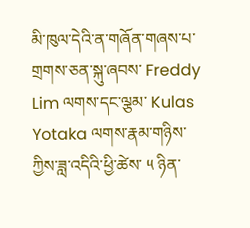མི་ཁུལ་དེའི་ན་གཞོན་གཞས་པ་གྲགས་ཅན་སྐུ་ཞབས་ Freddy Lim ལགས་དང་ལྕམ་ Kulas Yotaka ལགས་རྣམ་གཉིས་ཀྱིས་ཟླ་འདིའི་ཕྱི་ཚེས་ ༥ ཉིན་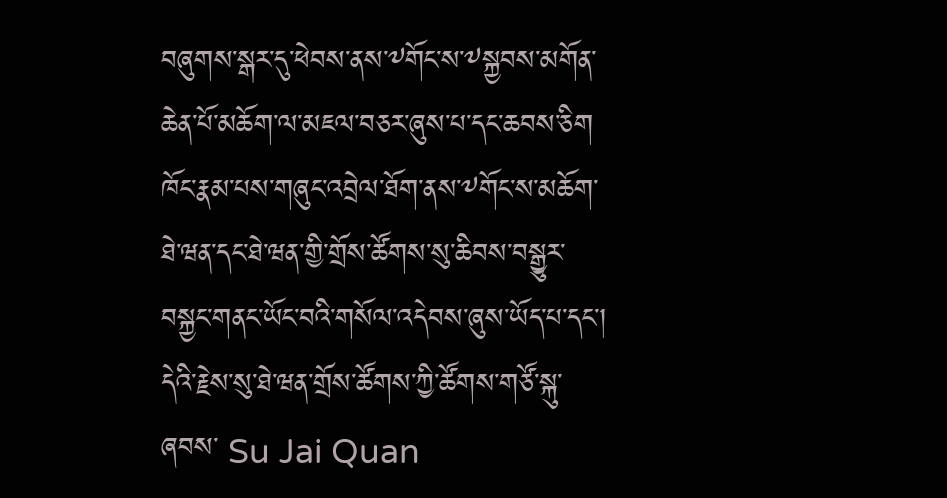བཞུགས་སྒར་དུ་ཕེབས་ནས་༸གོང་ས་༸སྐྱབས་མགོན་ཆེན་པོ་མཆོག་ལ་མཇལ་བཅར་ཞུས་པ་དང་ཆབས་ཅིག ཁོང་རྣམ་པས་གཞུང་འབྲེལ་ཐོག་ནས་༸གོང་ས་མཆོག་ཐེ་ཝན་དང་ཐེ་ཝན་གྱི་གྲོས་ཚོགས་སུ་ཆིབས་བསྒྱུར་བསྐྱང་གནང་ཡོང་བའི་གསོལ་འདེབས་ཞུས་ཡོད་པ་དང་། དེའི་རྗེས་སུ་ཐེ་ཝན་གྲོས་ཚོགས་ཀྱི་ཚོགས་གཙོ་སྐུ་ཞབས་ Su Jai Quan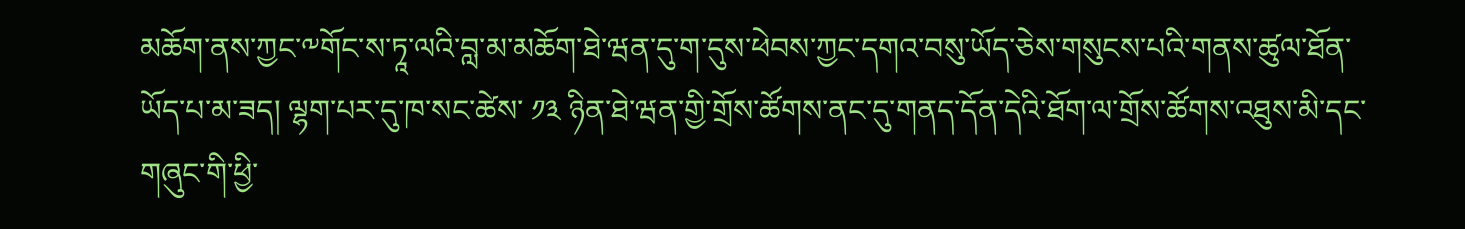མཆོག་ནས་ཀྱང་༸གོང་ས་ཏཱ་ལའི་བླ་མ་མཆོག་ཐེ་ཝན་དུ་ག་དུས་ཕེབས་ཀྱང་དགའ་བསུ་ཡོད་ཅེས་གསུངས་པའི་གནས་ཚུལ་ཐོན་ཡོད་པ་མ་ཟད། ལྷག་པར་དུ་ཁ་སང་ཚེས་ ༡༣ ཉིན་ཐེ་ཝན་གྱི་གྲོས་ཚོགས་ནང་དུ་གནད་དོན་དེའི་ཐོག་ལ་གྲོས་ཚོགས་འཐུས་མི་དང་གཞུང་གི་ཕྱི་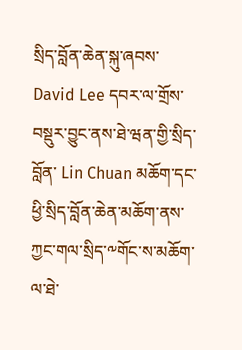སྲིད་བློན་ཆེན་སྐུ་ཞབས་ David Lee དབར་ལ་གྲོས་བསྡུར་བྱུང་ནས་ཐེ་ཝན་གྱི་སྲིད་བློན་ Lin Chuan མཆོག་དང་ཕྱི་སྲིད་བློན་ཆེན་མཆོག་ནས་ཀྱང་གལ་སྲིད་༸གོང་ས་མཆོག་ལ་ཐེ་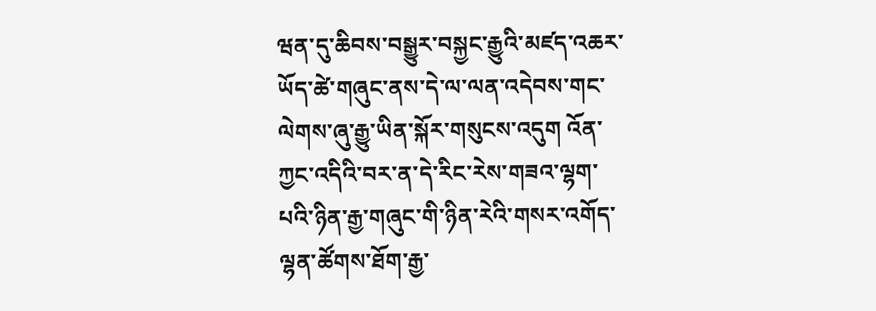ཝན་དུ་ཆིབས་བསྒྱུར་བསྐྱང་རྒྱུའི་མཛད་འཆར་ཡོད་ཚེ་གཞུང་ནས་དེ་ལ་ལན་འདེབས་གང་ལེགས་ཞུ་རྒྱུ་ཡིན་སྐོར་གསུངས་འདུག འོན་ཀྱང་འདིའི་བར་ན་དེ་རིང་རེས་གཟའ་ལྷག་པའི་ཉིན་རྒྱ་གཞུང་གི་ཉིན་རེའི་གསར་འགོད་ལྷན་ཚོགས་ཐོག་རྒྱ་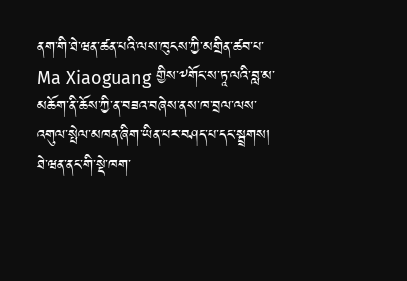ནག་གི་ཐེ་ཝན་ཚན་པའི་ལས་ཁུངས་ཀྱི་མགྲིན་ཚབ་པ་ Ma Xiaoguang གྱིས་༸གོང་ས་ཏཱ་ལའི་བླ་མ་མཆོག་ནི་ཆོས་ཀྱི་ན་བཟའ་བཞེས་ནས་ཁ་བྲལ་ལས་འགུལ་སྤེལ་མཁན་ཞིག་ཡིན་པར་བཤད་པ་དང་སྦྲགས། ཐེ་ཝན་ནང་གི་སྡེ་ཁག་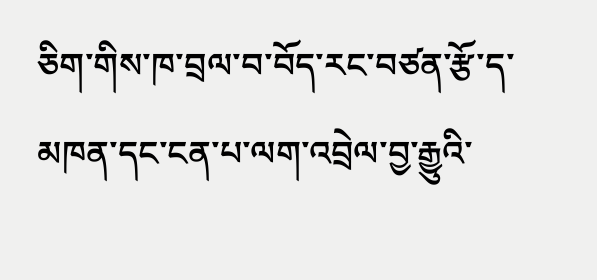ཅིག་གིས་ཁ་བྲལ་བ་བོད་རང་བཙན་རྩོ་ད་མཁན་དང་ངན་པ་ལག་འབྲེལ་བྱ་རྒྱུའི་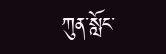ཀུན་སློང་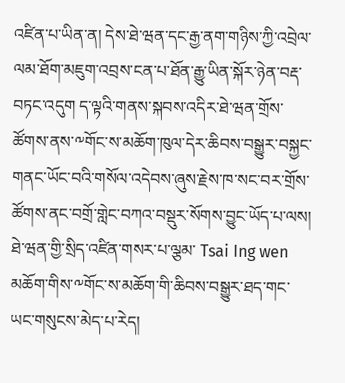འཛིན་པ་ཡིན་ན། དེས་ཐེ་ཝན་དང་རྒྱ་ནག་གཉིས་ཀྱི་འབྲེལ་ལམ་ཐོག་མཇུག་འབྲས་ངན་པ་ཐོན་རྒྱུ་ཡིན་སྐོར་ཉེན་བརྡ་བཏང་འདུག ད་ལྟའི་གནས་སྐབས་འདིར་ཐེ་ཝན་གྲོས་ཚོགས་ནས་༸གོང་ས་མཆོག་ཁུལ་དེར་ཆིབས་བསྒྱུར་བསྐྱང་གནང་ཡོང་བའི་གསོལ་འདེབས་ཞུས་རྗེས་ཁ་སང་བར་གྲོས་ཚོགས་ནང་བགྲོ་གླེང་བཀའ་བསྡུར་སོགས་བྱུང་ཡོད་པ་ལས། ཐེ་ཝན་གྱི་སྲིད་འཛིན་གསར་པ་ལྕམ་ Tsai Ing wen མཆོག་གིས་༸གོང་ས་མཆོག་གི་ཆིབས་བསྒྱུར་ཐད་གང་ཡང་གསུངས་མེད་པ་རེད།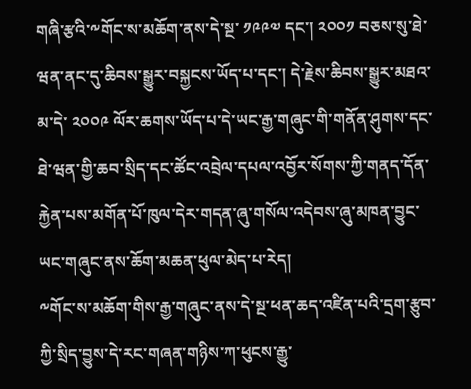གཞི་རྩའི་༸གོང་ས་མཆོག་ནས་དེ་སྔ་ ༡༩༩༧ དང་། ༢༠༠༡ བཅས་སུ་ཐེ་ཝན་ནང་དུ་ཆིབས་སྒྱུར་བསྐྱངས་ཡོད་པ་དང་། དེ་རྗེས་ཆིབས་སྒྱུར་མཐའ་མ་དེ་ ༢༠༠༩ ལོར་ཆགས་ཡོད་པ་དེ་ཡང་རྒྱ་གཞུང་གི་གནོན་ཤུགས་དང་ཐེ་ཝན་གྱི་ཆབ་སྲིད་དང་ཚོང་འབྲེལ་དཔལ་འབྱོར་སོགས་ཀྱི་གནད་དོན་རྐྱེན་པས་མགོན་པོ་ཁུལ་དེར་གདན་ཞུ་གསོལ་འདེབས་ཞུ་མཁན་བྱུང་ཡང་གཞུང་ནས་ཆོག་མཆན་ཕུལ་མེད་པ་རེད།
༸གོང་ས་མཆོག་གིས་རྒྱ་གཞུང་ནས་དེ་སྔ་ཕན་ཆད་འཛིན་པའི་དྲག་རྩུབ་ཀྱི་སྲིད་བྱུས་དེ་རང་གཞན་གཉིས་ཀ་ཕུངས་རྒྱུ་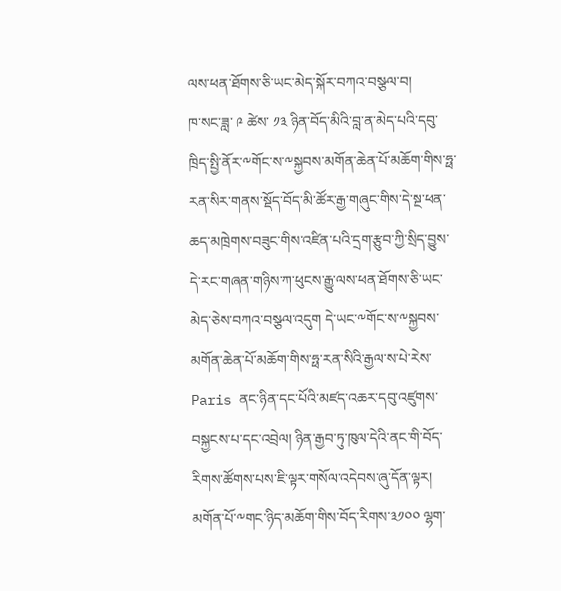ལས་ཕན་ཐོགས་ཅི་ཡང་མེད་སྐོར་བཀའ་བསྩལ་བ།
ཁ་སང་ཟླ་ ༩ ཚེས་ ༡༣ ཉིན་བོད་མིའི་བླ་ན་མེད་པའི་དབུ་ཁྲིད་སྤྱི་ནོར་༸གོང་ས་༸སྐྱབས་མགོན་ཆེན་པོ་མཆོག་གིས་ཧྥ་རན་སིར་གནས་སྡོད་བོད་མི་ཚོར་རྒྱ་གཞུང་གིས་དེ་སྔ་ཕན་ཆད་མཁྲེགས་བཟུང་གིས་འཛིན་པའི་དྲག་རྩུབ་ཀྱི་སྲིད་བྱུས་ དེ་རང་གཞན་གཉིས་ཀ་ཕུངས་རྒྱུ་ལས་ཕན་ཐོགས་ཅི་ཡང་མེད་ཅེས་བཀའ་བསྩལ་འདུག དེ་ཡང་༸གོང་ས་༸སྐྱབས་མགོན་ཆེན་པོ་མཆོག་གིས་ཧྥ་རན་སིའི་རྒྱལ་ས་པེ་རེས་ Paris ནང་ཉིན་དང་པོའི་མཛད་འཆར་དབུ་འཛུགས་བསྐྱངས་པ་དང་འབྲེལ། ཉིན་རྒྱབ་ཏུ་ཁུལ་དེའི་ནང་གི་བོད་རིགས་ཚོགས་པས་ཇི་ལྟར་གསོལ་འདེབས་ཞུ་དོན་ལྟར། མགོན་པོ་༸གང་ཉིད་མཆོག་གིས་བོད་རིགས་༣༡༠༠ ལྷག་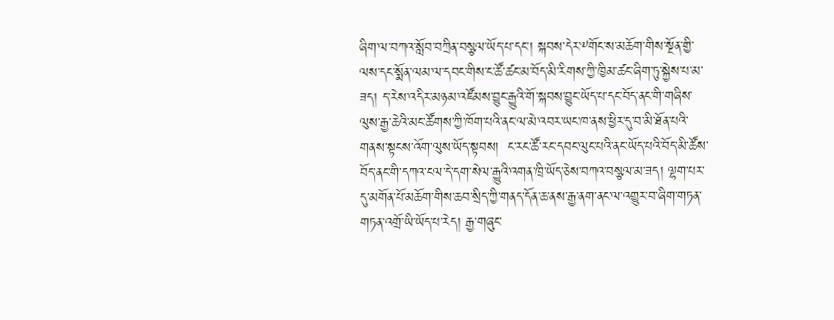ཞིག་ལ་བཀའ་སློབ་བཀྲིན་བསྩལ་ཡོད་པ་དང་། སྐབས་དེར་༸གོང་ས་མཆོག་གིས་སྔོན་གྱི་ལས་དང་སྨོན་ལམ་ལ་དབང་གིས་ང་ཚོ་ཚང་མ་བོད་མི་རིགས་ཀྱི་ཁྱིམ་ཚང་ཞིག་ཏུ་སྐྱེས་པ་མ་ཟད། ད་རེས་འདིར་མཉམ་འཛོམས་བྱུང་རྒྱུའི་གོ་སྐབས་བྱུང་ཡོད་པ་དང་བོད་ནང་གི་གཞིས་ལུས་རྒྱ་ཆེའི་མང་ཚོགས་ཀྱི་ཁོག་པའི་ནང་ལ་མེ་འབར་ཡང་ཁ་ནས་ཕྱིར་དུ་བ་མི་ཐོན་པའི་གནས་སྟངས་འོག་ལུས་ཡོད་སྟབས།  ང་རང་ཚོ་རང་དབང་ལུང་པའི་ནང་ཡོད་པའི་བོད་མི་ཚོས་བོད་ནང་གི་དཀའ་ངལ་དེ་དག་སེལ་རྒྱུའི་འགན་ཁྲི་ཡོད་ཅེས་བཀའ་བསྩལ་མ་ཟད། ལྷག་པར་དུ་མགོན་པོ་མཆོག་གིས་ཆབ་སྲིད་ཀྱི་གནད་དོན་ཆ་ནས་རྒྱ་ནག་ནང་ལ་འགྱུར་བ་ཞིག་གཏན་གཏན་འགྲོ་ཡི་ཡོད་པ་རེད། རྒྱ་གཞུང་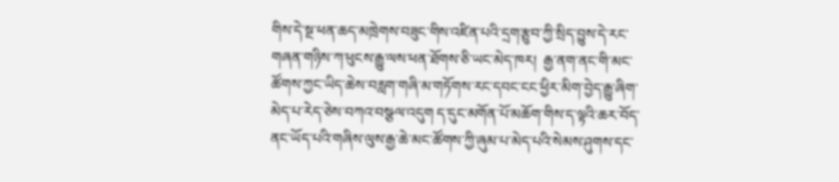གིས་དེ་སྔ་ཕན་ཆད་མཁྲེགས་བཟུང་གིས་འཛིན་པའི་དྲག་རྩུབ་ཀྱི་སྲིད་བྱུས་དེ་རང་གཞན་གཉིས་ཀ་ཕུངས་རྒྱུ་ལས་ཕན་ཐོགས་ཅི་ཡང་མེད་ཁར།  རྒྱ་ནག་ནང་གི་མང་ཚོགས་ཀྱང་ཡིད་ཆེས་བརླག་གཞི་མ་གཏོགས་རང་དབང་ངང་ཕྱིར་མིག་བྱེད་རྒྱུ་ཞིག་མེད་པ་རེད་ཅེས་བཀའ་བསྩལ་འདུག ད་དུང་མགོན་པོ་མཆོག་གིས་ད་ལྟའི་ཆར་བོད་ནང་ཡོད་པའི་གཞིས་ལུས་རྒྱ་ཆེ་མང་ཚོགས་ཀྱི་ཞུམ་པ་མེད་པའི་སེམས་ཤུགས་དང་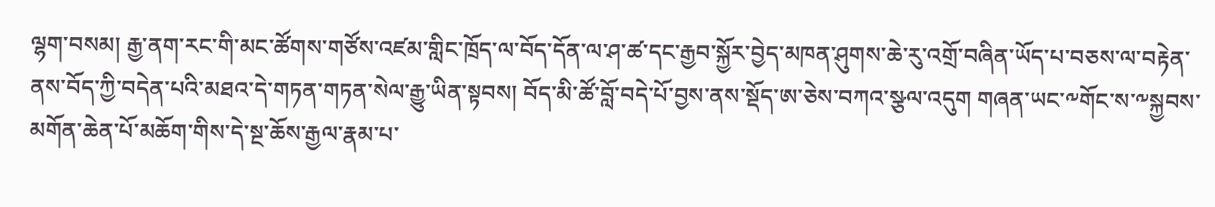ལྷག་བསམ། རྒྱ་ནག་རང་གི་མང་ཚོགས་གཙོས་འཛམ་གླིང་ཁྲོད་ལ་བོད་དོན་ལ་ཤ་ཚ་དང་རྒྱབ་སྐྱོར་བྱེད་མཁན་ཤུགས་ཆེ་རུ་འགྲོ་བཞིན་ཡོད་པ་བཅས་ལ་བརྟེན་ནས་བོད་ཀྱི་བདེན་པའི་མཐའ་དེ་གཏན་གཏན་སེལ་རྒྱུ་ཡིན་སྟབས། བོད་མི་ཚོ་བློ་བདེ་པོ་བྱས་ནས་སྡོད་ཨ་ཅེས་བཀའ་སྩལ་འདུག གཞན་ཡང་༸གོང་ས་༸སྐྱབས་མགོན་ཆེན་པོ་མཆོག་གིས་དེ་སྔ་ཆོས་རྒྱལ་རྣམ་པ་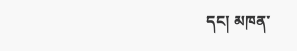དང། མཁན་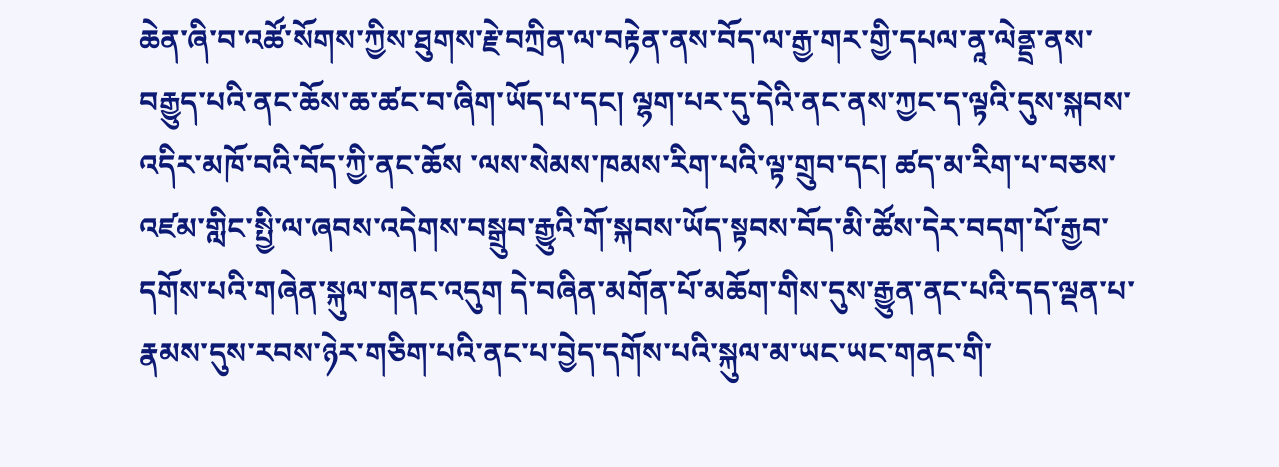ཆེན་ཞི་བ་འཚོ་སོགས་ཀྱིས་ཐུགས་རྗེ་བཀྲིན་ལ་བརྟེན་ནས་བོད་ལ་རྒྱ་གར་གྱི་དཔལ་ནཱ་ལེནྡྲ་ནས་བརྒྱུད་པའི་ནང་ཆོས་ཆ་ཚང་བ་ཞིག་ཡོད་པ་དང། ལྷག་པར་དུ་དེའི་ནང་ནས་ཀྱང་ད་ལྟའི་དུས་སྐབས་འདིར་མཁོ་བའི་བོད་ཀྱི་ནང་ཆོས ་ལས་སེམས་ཁམས་རིག་པའི་ལྟ་གྲུབ་དང། ཚད་མ་རིག་པ་བཅས་འཛམ་གླིང་སྤྱི་ལ་ཞབས་འདེགས་བསྒྲུབ་རྒྱུའི་གོ་སྐབས་ཡོད་སྟབས་བོད་མི་ཚོས་དེར་བདག་པོ་རྒྱབ་དགོས་པའི་གཞེན་སྐུལ་གནང་འདུག དེ་བཞིན་མགོན་པོ་མཆོག་གིས་དུས་རྒྱུན་ནང་པའི་དད་ལྡན་པ་རྣམས་དུས་རབས་ཉེར་གཅིག་པའི་ནང་པ་བྱེད་དགོས་པའི་སྐུལ་མ་ཡང་ཡང་གནང་གི་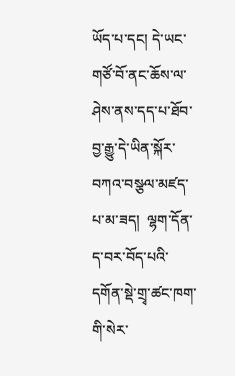ཡོད་པ་དང། དེ་ཡང་གཙོ་བོ་ནང་ཆོས་ལ་ཤེས་ནས་དད་པ་ཐོབ་བྱ་རྒྱུ་དེ་ཡིན་སྐོར་བཀའ་བསྩལ་མཛད་པ་མ་ཟད།  ལྷག་དོན་ད་བར་བོད་པའི་དགོན་སྡེ་གྲྭ་ཚང་ཁག་གི་སེར་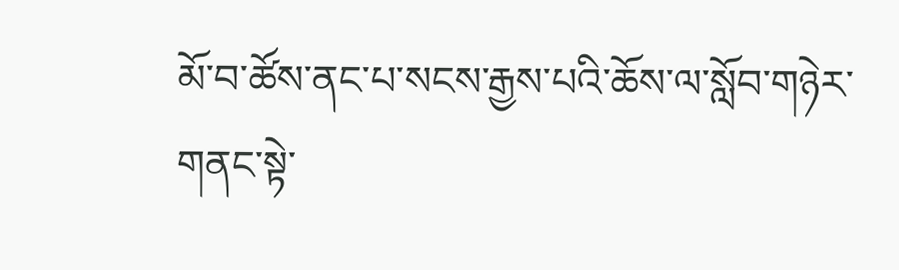མོ་བ་ཚོས་ནང་པ་སངས་རྒྱས་པའི་ཆོས་ལ་སློབ་གཉེར་གནང་སྟེ་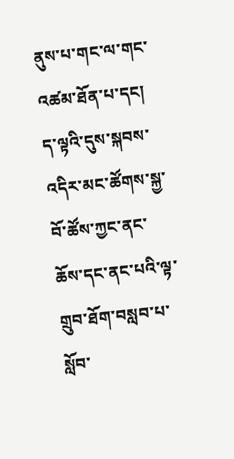ནུས་པ་གང་ལ་གང་འཚམ་ཐོན་པ་དང། ད་ལྟའི་དུས་སྐབས་འདིར་མང་ཚོགས་སྐྱ་བོ་ཚོས་ཀྱང་ནང་ཆོས་དང་ནང་པའི་ལྟ་གྲུབ་ཐོག་བསླབ་པ་སློབ་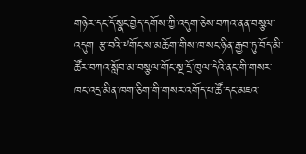གཉེར་དང་དོ་སྣང་བྱེད་དགོས་ཀྱི་འདུག་ཅེས་བཀའ་ནན་བསྩལ་འདུག རྩ་བའི་༸གོང་ས་མཆོག་གིས་ཁ་སང་ཉིན་རྒྱབ་ཏུ་བོད་མི་ཚོར་བཀའ་སློབ་མ་བསྩལ་གོང་སྔ་དྲོ་ཁུལ་དེའི་ནང་གི་གསར་ཁང་འདྲ་མིན་ཁག་ཅིག་གི་གསར་འགོད་པ་ཚོ་དང་མཇའ་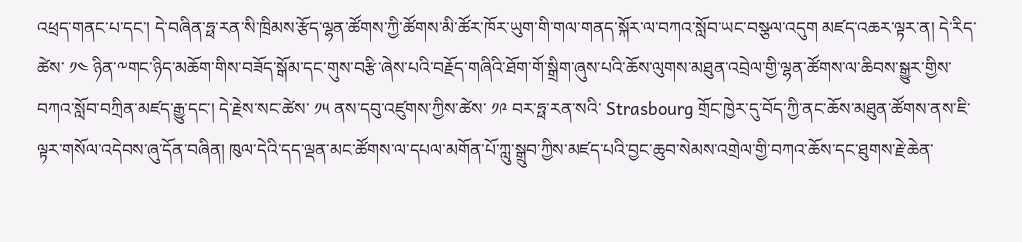འཕྲད་གནང་པ་དང་། དེ་བཞིན་ཧྥ་རན་སི་ཁྲིམས་རྩོད་ལྷན་ཚོགས་ཀྱི་ཚོགས་མི་ཚོར་ཁོར་ཡུག་གི་གལ་གནད་སྐོར་ལ་བཀའ་སློབ་ཡང་བསྩལ་འདུག མཛད་འཆར་ལྟར་ན། དེ་རིད་ཚེས་ ༡༤ ཉིན་༸གང་ཉིད་མཆོག་གིས་བཟོད་སྒོམ་དང་གུས་བརྩི་ཞེས་པའི་བརྗོད་གཞིའི་ཐོག་གོ་སྒྲིག་ཞུས་པའི་ཆོས་ལུགས་མཐུན་འབྲེལ་གྱི་ལྷན་ཚོགས་ལ་ཆིབས་སྒྱུར་གྱིས་བཀའ་སློབ་བཀྲིན་མཛད་རྒྱུ་དང་། དེ་རྗེས་སང་ཚེས་ ༡༥ ནས་དབུ་འཛུགས་ཀྱིས་ཚེས་ ༡༩ བར་ཧྥ་རན་སའི་ Strasbourg གྲོང་ཁྱེར་དུ་བོད་ཀྱི་ནང་ཆོས་མཐུན་ཚོགས་ནས་ཇི་ལྟར་གསོལ་འདེབས་ཞུ་དོན་བཞིན། ཁུལ་དེའི་དད་ལྡན་མང་ཚོགས་ལ་དཔལ་མགོན་པོ་ཀླུ་སྒྲུབ་ཀྱིས་མཛད་པའི་བྱང་ཆུབ་སེམས་འགྲེལ་གྱི་བཀའ་ཆོས་དང་ཐུགས་རྗེ་ཆེན་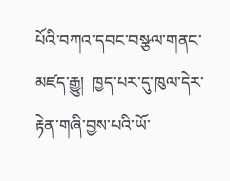པོའི་བཀའ་དབང་བསྩལ་གནང་མཛད་རྒྱུ།  ཁྱད་པར་དུ་ཁུལ་དེར་རྟེན་གཞི་བྱས་པའི་ཡོ་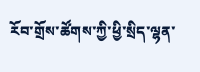རོབ་གྲོས་ཚོགས་ཀྱི་ཕྱི་སྲིད་ལྷན་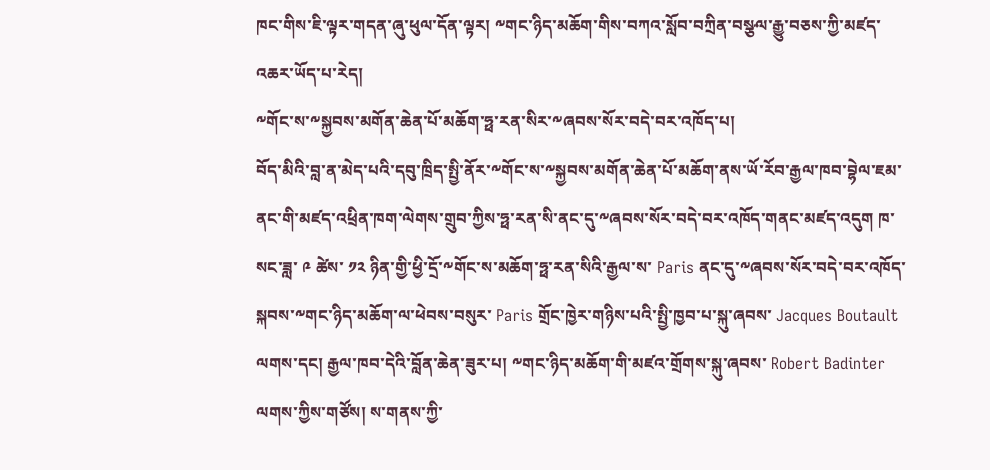ཁང་གིས་ཇི་ལྟར་གདན་ཞུ་ཕུལ་དོན་ལྟར། ༸གང་ཉིད་མཆོག་གིས་བཀའ་སློབ་བཀྲིན་བསྩལ་རྒྱུ་བཅས་ཀྱི་མཛད་འཆར་ཡོད་པ་རེད།
༸གོང་ས་༸སྐྱབས་མགོན་ཆེན་པོ་མཆོག་ཧྥ་རན་སིར་༸ཞབས་སོར་བདེ་བར་འཁོད་པ།
བོད་མིའི་བླ་ན་མེད་པའི་དབུ་ཁྲིད་སྤྱི་ནོར་༸གོང་ས་༸སྐྱབས་མགོན་ཆེན་པོ་མཆོག་ནས་ཡོ་རོབ་རྒྱལ་ཁབ་བྷེལ་ཇམ་ནང་གི་མཛད་འཕྲིན་ཁག་ལེགས་གྲུབ་ཀྱིས་ཧྥ་རན་སི་ནང་དུ་༸ཞབས་སོར་བདེ་བར་འཁོད་གནང་མཛད་འདུག ཁ་སང་ཟླ་ ༩ ཚེས་ ༡༢ ཉིན་གྱི་ཕྱི་དྲོ་༸གོང་ས་མཆོག་ཧྥ་རན་སིའི་རྒྱལ་ས་ Paris ནང་དུ་༸ཞབས་སོར་བདེ་བར་འཁོད་སྐབས་༸གང་ཉིད་མཆོག་ལ་ཕེབས་བསུར་ Paris གྲོང་ཁྱེར་གཉིས་པའི་སྤྱི་ཁྱབ་པ་སྐུ་ཞབས་ Jacques Boutault ལགས་དང། རྒྱལ་ཁབ་དེའི་བློན་ཆེན་ཟུར་པ། ༸གང་ཉིད་མཆོག་གི་མཛའ་གྲོགས་སྐུ་ཞབས་ Robert Badinter ལགས་ཀྱིས་གཙོས། ས་གནས་ཀྱི་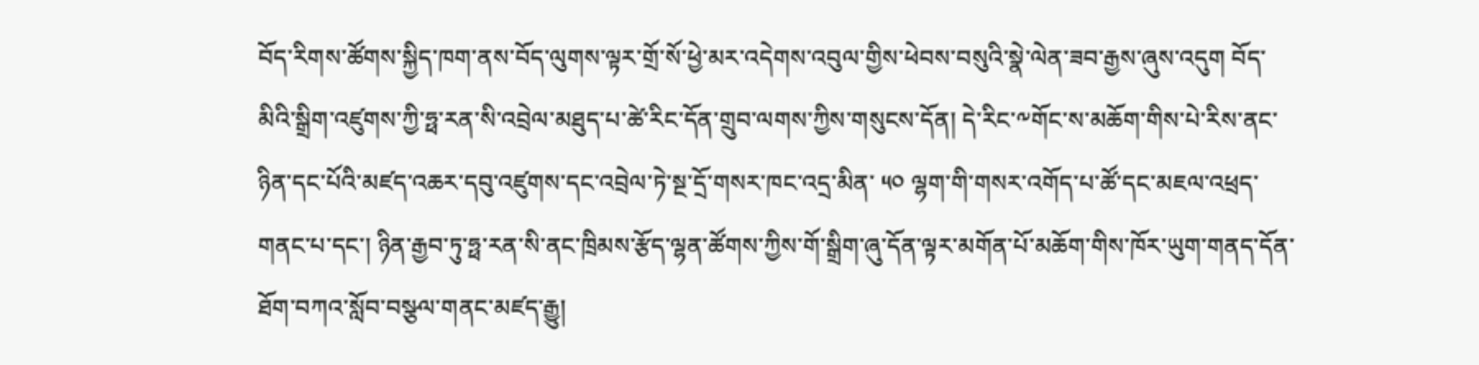བོད་རིགས་ཚོགས་སྐྱིད་ཁག་ནས་བོད་ལུགས་ལྟར་གྲོ་སོ་ཕྱེ་མར་འདེགས་འབུལ་གྱིས་ཕེབས་བསུའི་སྣེ་ལེན་ཟབ་རྒྱས་ཞུས་འདུག བོད་མིའི་སྒྲིག་འཛུགས་ཀྱི་ཧྥ་རན་སི་འབྲེལ་མཐུད་པ་ཚེ་རིང་དོན་གྲུབ་ལགས་ཀྱིས་གསུངས་དོན། དེ་རིང་༸གོང་ས་མཆོག་གིས་པེ་རིས་ནང་ཉིན་དང་པོའི་མཛད་འཆར་དབུ་འཛུགས་དང་འབྲེལ་ཏེ་སྔ་དྲོ་གསར་ཁང་འདྲ་མིན་ ༥༠ ལྷག་གི་གསར་འགོད་པ་ཚོ་དང་མཇལ་འཕྲད་གནང་པ་དང་། ཉིན་རྒྱབ་ཏུ་ཧྥ་རན་སི་ནང་ཁྲིམས་རྩོད་ལྷན་ཚོགས་ཀྱིས་གོ་སྒྲིག་ཞུ་དོན་ལྟར་མགོན་པོ་མཆོག་གིས་ཁོར་ཡུག་གནད་དོན་ཐོག་བཀའ་སློབ་བསྩལ་གནང་མཛད་རྒྱུ།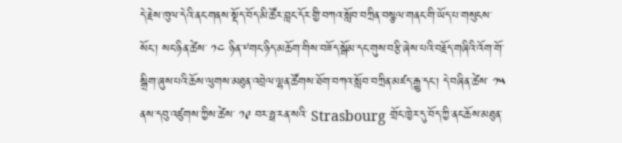དེ་རྗེས་ཁུལ་དེའི་ནང་གནས་སྡོད་བོད་མི་ཚོར་བླང་དོར་གྱི་བཀའ་སློབ་བཀྲིན་བསྩལ་གནང་གི་ཡོད་པ་གསུངས་སོང་། སང་ཉིན་ཚེས་ ༡༤ ཉིན་༸གང་ཉིད་མཆོག་གིས་བཟོད་སྒོམ་དང་གུས་བརྩི་ཞེས་པའི་བརྗོད་གཞིའི་འོག་གོ་སྒྲིག་ཞུས་པའི་ཆོས་ལུགས་མཐུན་འབྲེལ་ལྷན་ཚོགས་ཐོག་བཀའ་སློབ་བཀྲིན་མཛད་རྒྱུ་དང་། དེ་བཞིན་ཚེས་ ༡༥ ནས་དབུ་འཛུགས་ཀྱིས་ཚེས་ ༡༩ བར་ཧྥ་རན་སའི་ Strasbourg གྲོང་ཁྱེར་དུ་བོད་ཀྱི་ནང་ཆོས་མཐུན་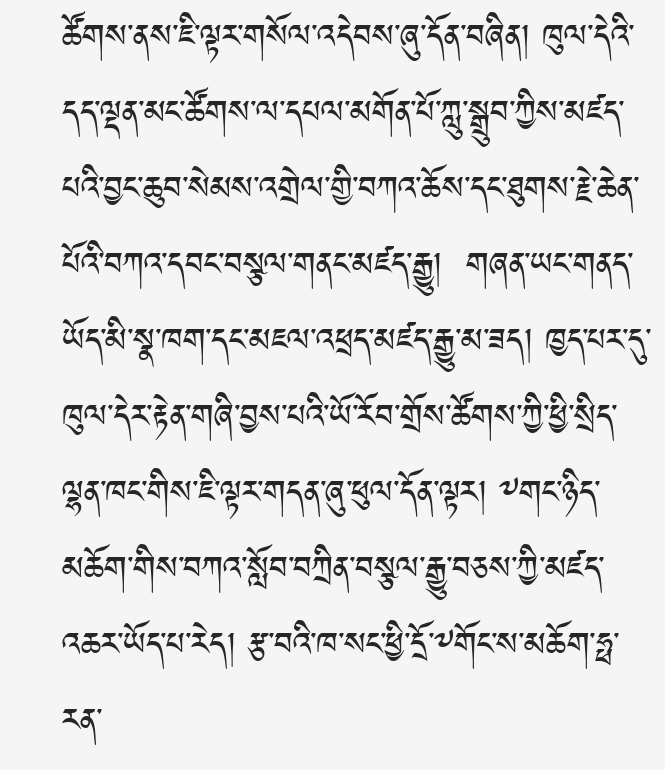ཚོགས་ནས་ཇི་ལྟར་གསོལ་འདེབས་ཞུ་དོན་བཞིན། ཁུལ་དེའི་དད་ལྡན་མང་ཚོགས་ལ་དཔལ་མགོན་པོ་ཀླུ་སྒྲུབ་ཀྱིས་མཛད་པའི་བྱང་ཆུབ་སེམས་འགྲེལ་གྱི་བཀའ་ཆོས་དང་ཐུགས་རྗེ་ཆེན་པོའི་བཀའ་དབང་བསྩལ་གནང་མཛད་རྒྱུ།  གཞན་ཡང་གནད་ཡོད་མི་སྣ་ཁག་དང་མཇལ་འཕྲད་མཛད་རྒྱུ་མ་ཟད། ཁྱད་པར་དུ་ཁུལ་དེར་རྟེན་གཞི་བྱས་པའི་ཡོ་རོབ་གྲོས་ཚོགས་ཀྱི་ཕྱི་སྲིད་ལྷན་ཁང་གིས་ཇི་ལྟར་གདན་ཞུ་ཕུལ་དོན་ལྟར། ༸གང་ཉིད་མཆོག་གིས་བཀའ་སློབ་བཀྲིན་བསྩལ་རྒྱུ་བཅས་ཀྱི་མཛད་འཆར་ཡོད་པ་རེད། རྩ་བའི་ཁ་སང་ཕྱི་དྲོ་༸གོང་ས་མཆོག་ཧྥ་རན་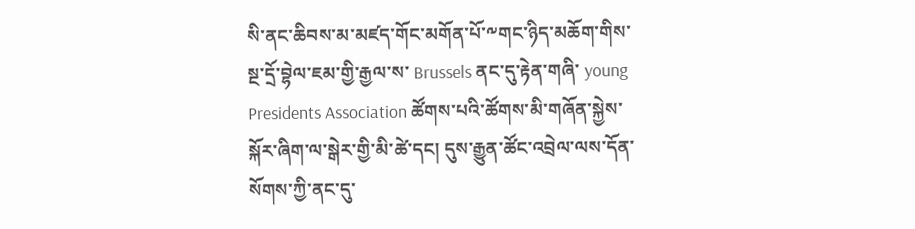སི་ནང་ཆིབས་མ་མཛད་གོང་མགོན་པོ་༸གང་ཉིད་མཆོག་གིས་སྔ་དྲོ་བྷེལ་ཇམ་གྱི་རྒྱལ་ས་ Brussels ནང་དུ་རྟེན་གཞི་ young Presidents Association ཚོགས་པའི་ཚོགས་མི་གཞོན་སྐྱེས་སྐོར་ཞིག་ལ་སྒེར་གྱི་མི་ཚེ་དང། དུས་རྒྱུན་ཚོང་འབྲེལ་ལས་དོན་སོགས་ཀྱི་ནང་དུ་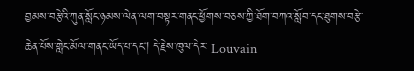བྱམས་བརྩེའི་ཀུན་སློང་ཉམས་ལེན་ལག་བསྟར་གནང་ཕྱོགས་བཅས་ཀྱི་ཐོག་བཀའ་སློབ་དང་ཐུགས་བརྩེ་ཆེན་པོས་གླེང་མོལ་གནང་ཡོད་པ་དང། དེ་རྗེས་ཁུལ་དེར་ Louvain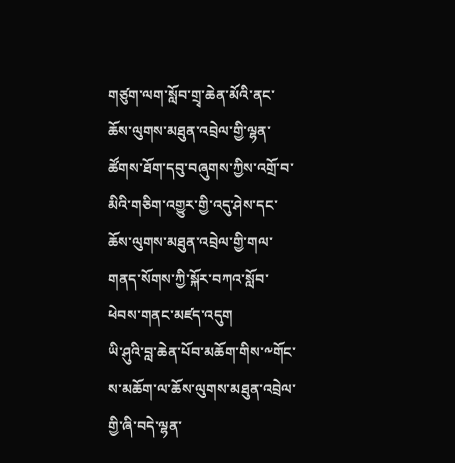གཙུག་ལག་སློབ་གྲྭ་ཆེན་མོའི་ནང་ ཆོས་ལུགས་མཐུན་འབྲེལ་གྱི་ལྷན་ཚོགས་ཐོག་དབུ་བཞུགས་ཀྱིས་འགྲོ་བ་མིའི་གཅིག་འགྱུར་གྱི་འདུ་ཤེས་དང་ཆོས་ལུགས་མཐུན་འབྲེལ་གྱི་གལ་གནད་སོགས་ཀྱི་སྐོར་བཀའ་སློབ་ཕེབས་གནང་མཛད་འདུག
ཡི་ཤུའི་བླ་ཆེན་པོབ་མཆོག་གིས་༸གོང་ས་མཆོག་ལ་ཆོས་ལུགས་མཐུན་འབྲེལ་གྱི་ཞི་བདེ་ལྷན་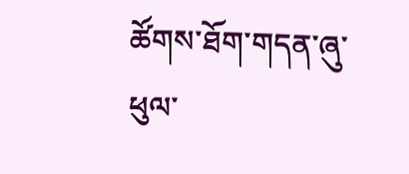ཚོགས་ཐོག་གདན་ཞུ་ཕུལ་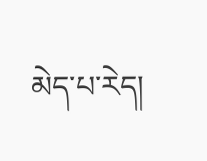མེད་པ་རེད།